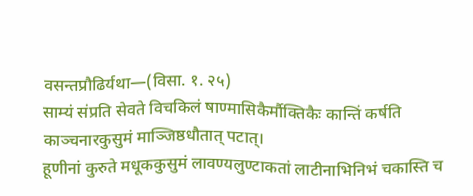वसन्तप्रौढिर्यथा—(विसा. १. २५)
साम्यं संप्रति सेवते विचकिलं षाण्मासिकैर्मौक्तिकैः कान्तिं कर्षति काञ्चनारकुसुमं माञ्जिष्ठधौतात् पटात्।
हूणीनां कुरुते मधूककुसुमं लावण्यलुण्टाकतां लाटीनाभिनिभं चकास्ति च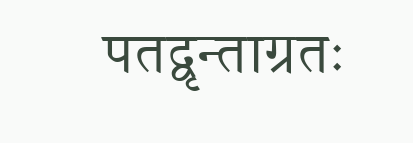पतद्वृन्ताग्रतः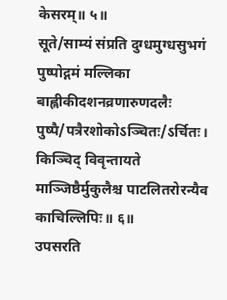केसरम्॥ ५॥
सूते/साम्यं संप्रति दुग्धमुग्धसुभगं पुष्पोद्गमं मल्लिका बाह्लीकीदशनव्रणारुणदलैः पुष्पै/पत्रैरशोकोऽञ्चितः/ऽर्चितः।
किञ्चिद् विवृन्तायते माञ्जिष्ठैर्मुकुलैश्च पाटलितरोरन्यैव काचिल्लिपिः॥ ६॥
उपसरति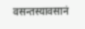वसन्तस्यावसानं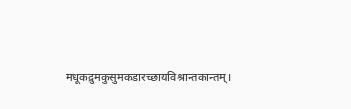मधूकद्रुमकुसुमकडारच्छायविश्रान्तकान्तम्।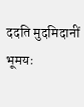ददति मुदमिदानीं भूमयः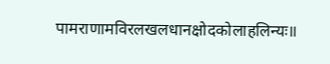पामराणामविरलखलधानक्षोदकोलाहलिन्यः॥